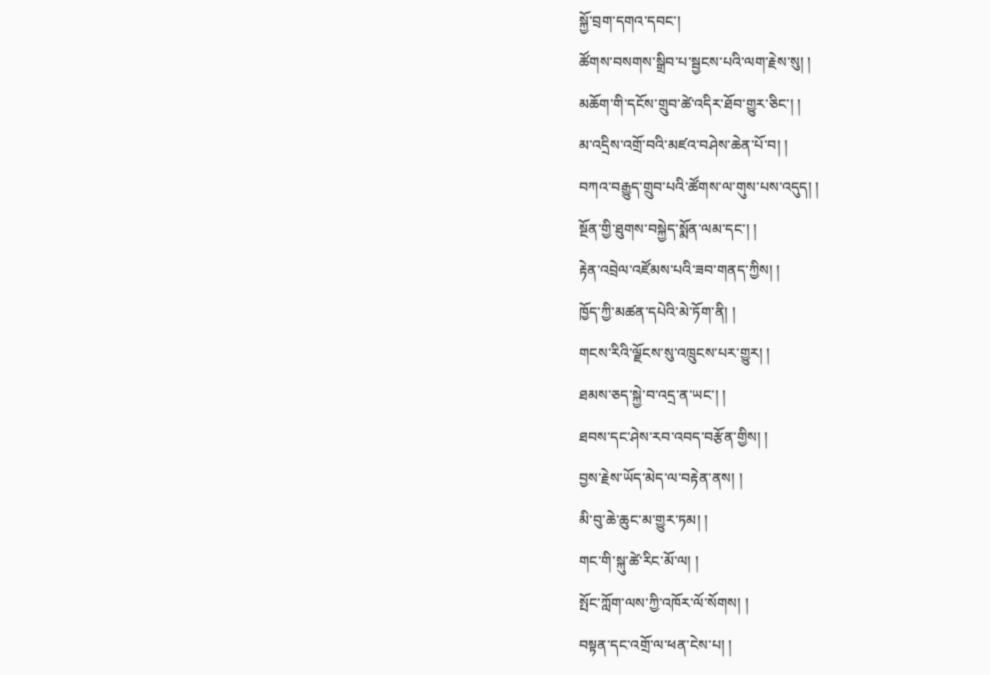སྐྱོ་བྲག་དགའ་དབང་།
ཚོགས་བསགས་སྒྲིབ་པ་སྦྱངས་པའི་ལག་རྗེས་སུ། །
མཆོག་གི་དངོས་གྲུབ་ཚེ་འདིར་ཐོབ་གྱུར་ཅིང་། །
མ་འདྲིས་འགྲོ་བའི་མཛའ་བཤེས་ཆེན་པོ་བ། །
བཀའ་བརྒྱུད་གྲུབ་པའི་ཚོགས་ལ་གུས་པས་འདུད། །
སྔོན་གྱི་ཐུགས་བསྐྱེད་སྨོན་ལམ་དང་། །
རྟེན་འབྲེལ་འཛོམས་པའི་ཟབ་གནད་ཀྱིས། །
ཁྱོད་ཀྱི་མཚན་དཔེའི་མེ་ཏོག་ནི། །
གངས་རིའི་ལྗོངས་སུ་འཁྲུངས་པར་གྱུར། །
ཐམས་ཅད་སྐྱེ་བ་འདྲ་ན་ཡང་། །
ཐབས་དང་ཤེས་རབ་འབད་བརྩོན་གྱིས། །
བྱས་རྗེས་ཡོད་མེད་ལ་བརྟེན་ནས། །
མི་བུ་ཆེ་ཆུང་མ་གྱུར་ཏམ། །
གང་གི་སྐུ་ཚེ་རིང་མོ་ལ། །
སྤོང་ཀློག་ལས་ཀྱི་འཁོར་ལོ་སོགས། །
བསྟན་དང་འགྲོ་ལ་ཕན་ངེས་པ། །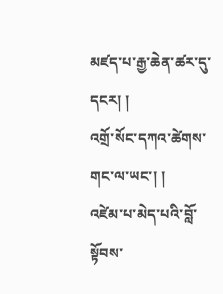མཛད་པ་རྒྱ་ཆེན་ཚར་དུ་དངར། །
འགྲོ་སོང་དཀའ་ཚེགས་གང་ལ་ཡང་། །
འཛེམ་པ་མེད་པའི་བློ་སྟོབས་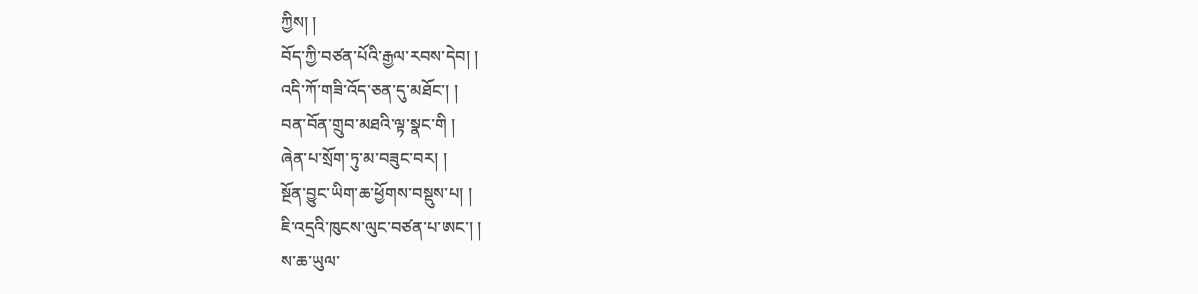ཀྱིས། །
བོད་ཀྱི་བཙན་པོའི་རྒྱལ་རབས་དེབ། །
འདི་ཀོ་གཟི་འོད་ཅན་དུ་མཐོང་། །
བན་བོན་གྲུབ་མཐའི་ལྟ་སྣང་གི །
ཞེན་པ་སྲོག་ཏུ་མ་བཟུང་བར། །
སྔོན་བྱུང་ཡིག་ཆ་ཕྱོགས་བསྡུས་པ། །
ཇི་འདྲའི་ཁུངས་ལུང་བཙན་པ་ཨང་། །
ས་ཆ་ཡུལ་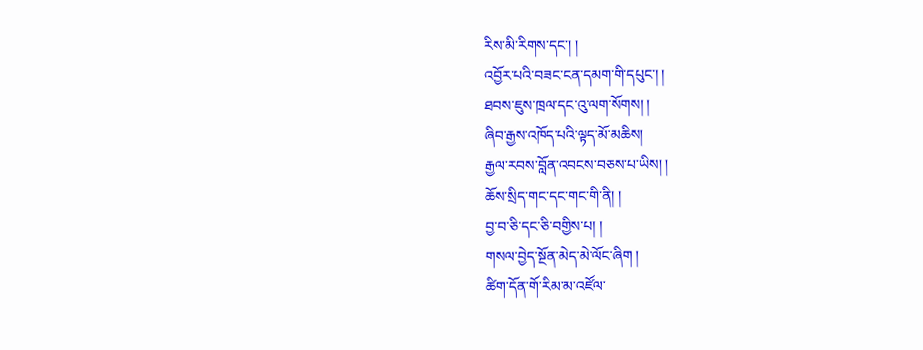རིས་མི་རིགས་དང་། །
འབྱོར་པའི་བཟང་ངན་དམག་གི་དཔུང་། །
ཐབས་ཇུས་ཁྲལ་དང་འུ་ལག་སོགས། །
ཞིབ་རྒྱས་འཁོད་པའི་ལྟད་མོ་མཆིས།
རྒྱལ་རབས་བློན་འབངས་བཅས་པ་ཡིས། །
ཆོས་སྲིད་གང་དང་གང་གི་ནི། །
བྱ་བ་ཅི་དང་ཅི་བགྱིས་པ། །
གསལ་བྱེད་སྔོན་མེད་མེ་ལོང་ཞིག །
ཚིག་དོན་གོ་རིམ་མ་འཛོལ་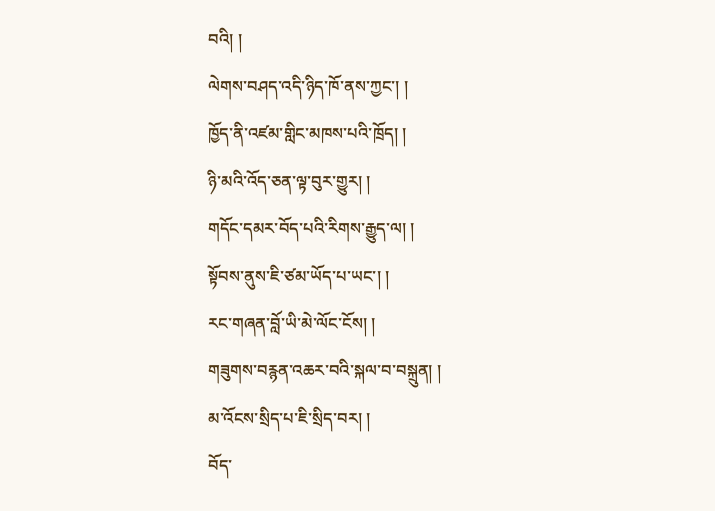བའི། །
ལེགས་བཤད་འདི་ཉིད་ཁོ་ནས་ཀྱང་། །
ཁྱོད་ནི་འཛམ་གླིང་མཁས་པའི་ཁྲོད། །
ཉི་མའི་འོད་ཅན་ལྟ་བུར་གྱུར། །
གདོང་དམར་བོད་པའི་རིགས་རྒྱུད་ལ། །
སྟོབས་ནུས་ཇི་ཙམ་ཡོད་པ་ཡང་། །
རང་གཞན་བློ་ཡི་མེ་ལོང་ངོས། །
གཟུགས་བརྙན་འཆར་བའི་སྐལ་བ་བསྐྲུན། །
མ་འོངས་སྲིད་པ་ཇི་སྲིད་བར། །
བོད་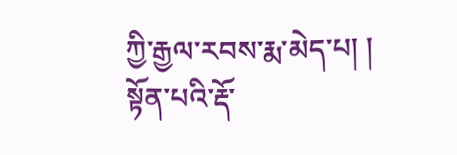ཀྱི་རྒྱལ་རབས་རྨ་མེད་པ། །
སྟོན་པའི་རྡོ་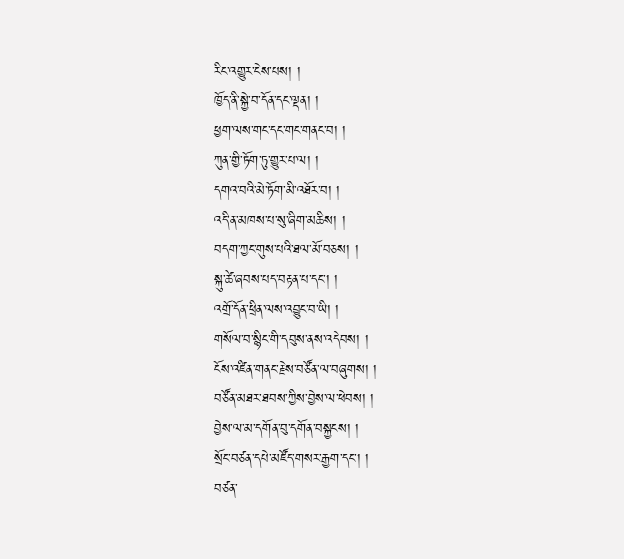རིང་འགྱུར་ངེས་པས། །
ཁྱོད་ནི་སྐྱེ་བ་དོན་དང་ལྡན། །
ཕྱག་ལས་གང་དང་གང་གནང་བ། །
ཀུན་གྱི་ཏོག་ཏུ་གྱུར་པ་ལ། །
དགའ་བའི་མེ་ཏོག་མི་འཐོར་བ། །
འདི་ན་མཁས་པ་སུ་ཞིག་མཆིས། །
བདག་ཀྱང་གུས་པའི་ཐལ་མོ་བཅས། །
སྐུ་ཚེ་ཞབས་པད་བརྟན་པ་དང་། །
འགྲོ་དོན་ཕྲིན་ལས་འབྱུང་བ་ཡི། །
གསོལ་བ་སྙིང་གི་དབུས་ནས་འདེབས། །
ངོས་འཛིན་གནང་རྗེས་བཙོན་ལ་བཞུགས། །
བཙོན་མཐར་ཐབས་ཀྱིས་བྱེས་ལ་ཕེབས། །
བྱེས་ལ་མ་དགོན་བུ་དགོན་བསྐྱངས། །
སྲོང་བཙན་དཔེ་མཛོད་གསར་རྒྱག་དང་། །
བཙན་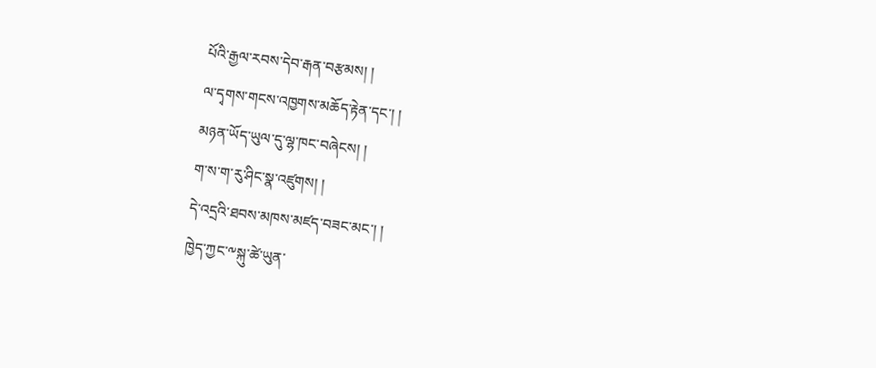པོའི་རྒྱལ་རབས་དེབ་རྒན་བརྩམས། །
ལ་དྭགས་གངས་འཁྱགས་མཆོད་རྟེན་དང་། །
མཉན་ཡོད་ཡུལ་དུ་ལྷ་ཁང་བཞེངས། །
ག་ས་ག་རུ་ཤིང་སྣ་འཛུགས། །
དེ་འདྲའི་ཐབས་མཁས་མཛད་བཟང་མང་། །
ཁྱེད་ཀྱང་༸སྐུ་ཚེ་ཡུན་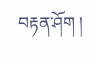བརྟན་ཤོག །